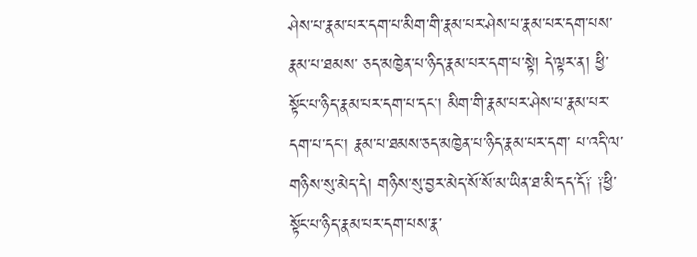ཤེས་པ་རྣམ་པར་དག་པ་མིག་གི་རྣམ་པར་ཤེས་པ་རྣམ་པར་དག་པས་རྣམ་པ་ཐམས་ ཅད་མཁྱེན་པ་ཉིད་རྣམ་པར་དག་པ་སྟེ། དེ་ལྟར་ན། ཕྱི་སྟོང་པ་ཉིད་རྣམ་པར་དག་པ་དང། མིག་གི་རྣམ་པར་ཤེས་པ་རྣམ་པར་དག་པ་དང། རྣམ་པ་ཐམས་ཅད་མཁྱེན་པ་ཉིད་རྣམ་པར་དག་ པ་འདི་ལ་གཉིས་སུ་མེད་དེ། གཉིས་སུ་བྱར་མེད་སོ་སོ་མ་ཡིན་ཐ་མི་དད་དོ༑ ༑ཕྱི་སྟོང་པ་ཉིད་རྣམ་པར་དག་པས་རྣ་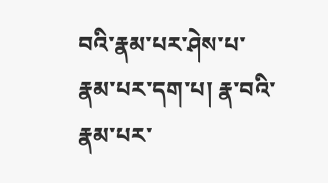བའི་རྣམ་པར་ཤེས་པ་རྣམ་པར་དག་པ། རྣ་བའི་རྣམ་པར་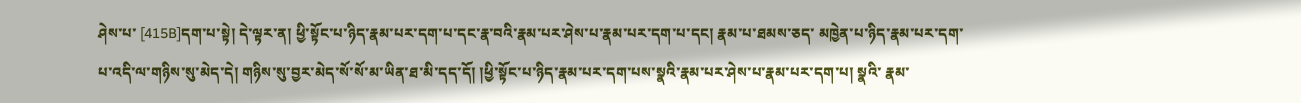ཤེས་པ་ [415B]དག་པ་སྟེ། དེ་ལྟར་ན། ཕྱི་སྟོང་པ་ཉིད་རྣམ་པར་དག་པ་དང་རྣ་བའི་རྣམ་པར་ཤེས་པ་རྣམ་པར་དག་པ་དང། རྣམ་པ་ཐམས་ཅད་ མཁྱེན་པ་ཉིད་རྣམ་པར་དག་པ་འདི་ལ་གཉིས་སུ་མེད་དེ། གཉིས་སུ་བྱར་མེད་སོ་སོ་མ་ཡིན་ཐ་མི་དད་དོ། །ཕྱི་སྟོང་པ་ཉིད་རྣམ་པར་དག་པས་སྣའི་རྣམ་པར་ཤེས་པ་རྣམ་པར་དག་པ། སྣའི་ རྣམ་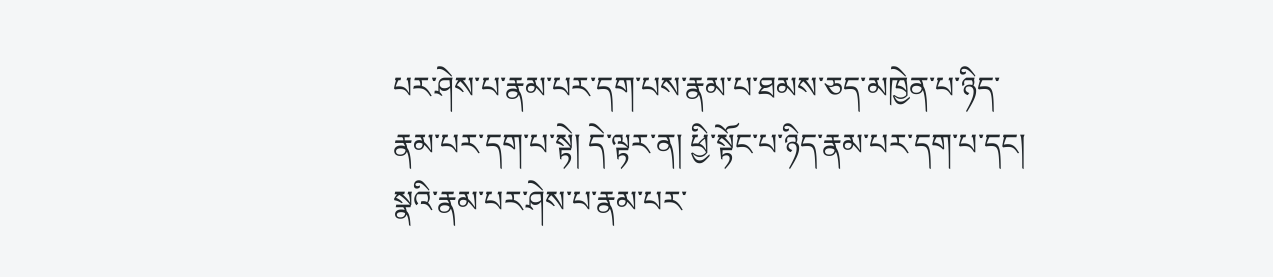པར་ཤེས་པ་རྣམ་པར་དག་པས་རྣམ་པ་ཐམས་ཅད་མཁྱེན་པ་ཉིད་རྣམ་པར་དག་པ་སྟེ། དེ་ལྟར་ན། ཕྱི་སྟོང་པ་ཉིད་རྣམ་པར་དག་པ་དང། སྣའི་རྣམ་པར་ཤེས་པ་རྣམ་པར་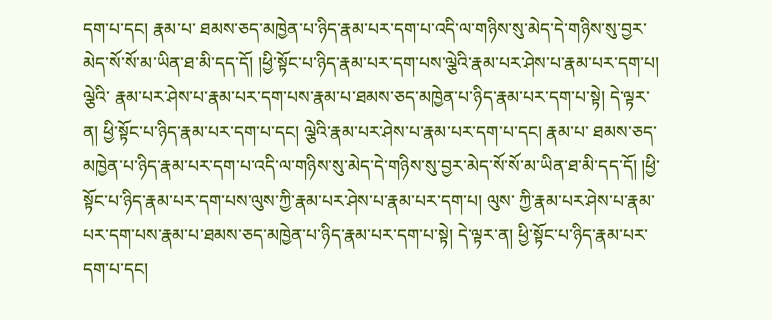དག་པ་དང། རྣམ་པ་ ཐམས་ཅད་མཁྱེན་པ་ཉིད་རྣམ་པར་དག་པ་འདི་ལ་གཉིས་སུ་མེད་དེ་གཉིས་སུ་བྱར་མེད་སོ་སོ་མ་ཡིན་ཐ་མི་དད་དོ། །ཕྱི་སྟོང་པ་ཉིད་རྣམ་པར་དག་པས་ལྕེའི་རྣམ་པར་ཤེས་པ་རྣམ་པར་དག་པ། ལྕེའི་ རྣམ་པར་ཤེས་པ་རྣམ་པར་དག་པས་རྣམ་པ་ཐམས་ཅད་མཁྱེན་པ་ཉིད་རྣམ་པར་དག་པ་སྟེ། དེ་ལྟར་ན། ཕྱི་སྟོང་པ་ཉིད་རྣམ་པར་དག་པ་དང། ལྕེའི་རྣམ་པར་ཤེས་པ་རྣམ་པར་དག་པ་དང། རྣམ་པ་ ཐམས་ཅད་མཁྱེན་པ་ཉིད་རྣམ་པར་དག་པ་འདི་ལ་གཉིས་སུ་མེད་དེ་གཉིས་སུ་བྱར་མེད་སོ་སོ་མ་ཡིན་ཐ་མི་དད་དོ། །ཕྱི་སྟོང་པ་ཉིད་རྣམ་པར་དག་པས་ལུས་ཀྱི་རྣམ་པར་ཤེས་པ་རྣམ་པར་དག་པ། ལུས་ ཀྱི་རྣམ་པར་ཤེས་པ་རྣམ་པར་དག་པས་རྣམ་པ་ཐམས་ཅད་མཁྱེན་པ་ཉིད་རྣམ་པར་དག་པ་སྟེ། དེ་ལྟར་ན། ཕྱི་སྟོང་པ་ཉིད་རྣམ་པར་དག་པ་དང།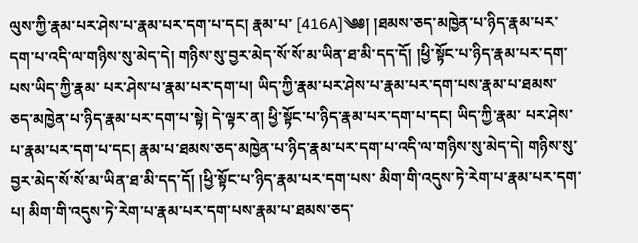ལུས་ཀྱི་རྣམ་པར་ཤེས་པ་རྣམ་པར་དག་པ་དང། རྣམ་པ་ [416A]༄༅། །ཐམས་ཅད་མཁྱེན་པ་ཉིད་རྣམ་པར་དག་པ་འདི་ལ་གཉིས་སུ་མེད་དེ། གཉིས་སུ་བྱར་མེད་སོ་སོ་མ་ཡིན་ཐ་མི་དད་དོ། །ཕྱི་སྟོང་པ་ཉིད་རྣམ་པར་དག་པས་ཡིད་ཀྱི་རྣམ་ པར་ཤེས་པ་རྣམ་པར་དག་པ། ཡིད་ཀྱི་རྣམ་པར་ཤེས་པ་རྣམ་པར་དག་པས་རྣམ་པ་ཐམས་ཅད་མཁྱེན་པ་ཉིད་རྣམ་པར་དག་པ་སྟེ། དེ་ལྟར་ན། ཕྱི་སྟོང་པ་ཉིད་རྣམ་པར་དག་པ་དང། ཡིད་ཀྱི་རྣམ་ པར་ཤེས་པ་རྣམ་པར་དག་པ་དང། རྣམ་པ་ཐམས་ཅད་མཁྱེན་པ་ཉིད་རྣམ་པར་དག་པ་འདི་ལ་གཉིས་སུ་མེད་དེ། གཉིས་སུ་བྱར་མེད་སོ་སོ་མ་ཡིན་ཐ་མི་དད་དོ། །ཕྱི་སྟོང་པ་ཉིད་རྣམ་པར་དག་པས་ མིག་གི་འདུས་ཏེ་རེག་པ་རྣམ་པར་དག་པ། མིག་གི་འདུས་ཏེ་རེག་པ་རྣམ་པར་དག་པས་རྣམ་པ་ཐམས་ཅད་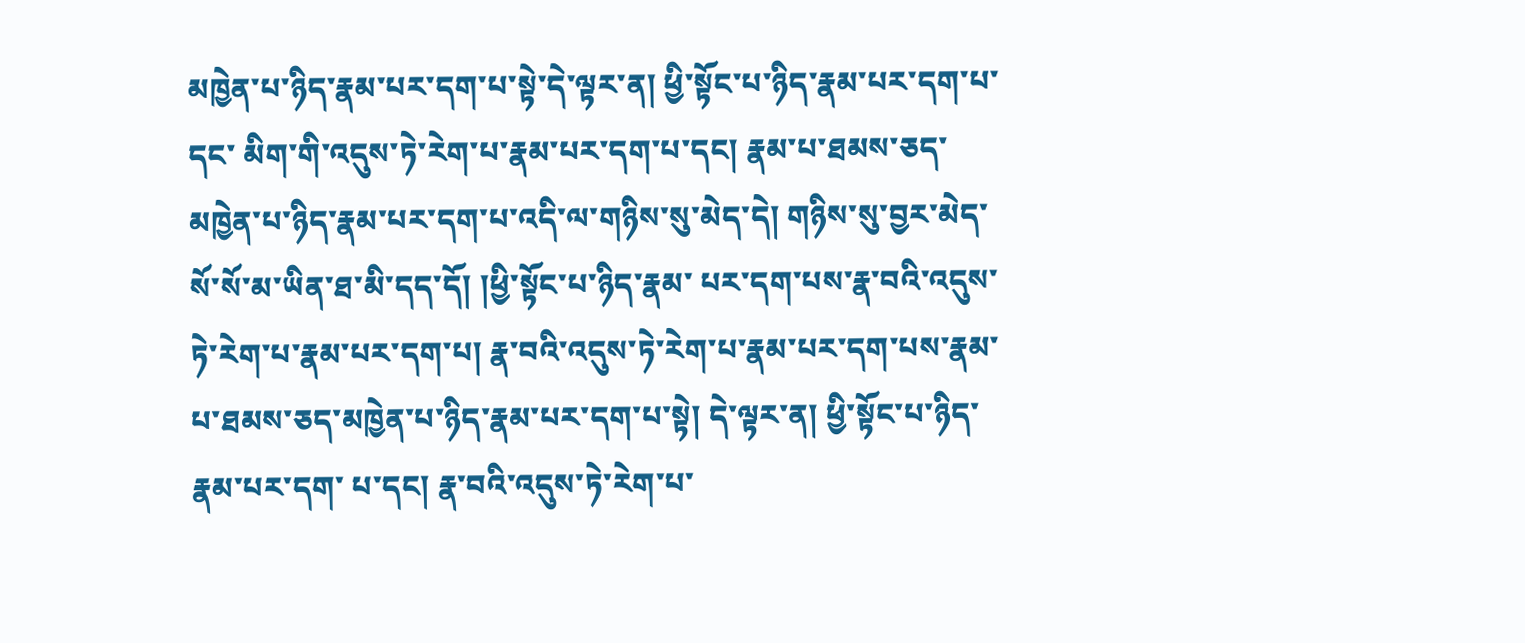མཁྱེན་པ་ཉིད་རྣམ་པར་དག་པ་སྟེ་དེ་ལྟར་ན། ཕྱི་སྟོང་པ་ཉིད་རྣམ་པར་དག་པ་དང་ མིག་གི་འདུས་ཏེ་རེག་པ་རྣམ་པར་དག་པ་དང། རྣམ་པ་ཐམས་ཅད་མཁྱེན་པ་ཉིད་རྣམ་པར་དག་པ་འདི་ལ་གཉིས་སུ་མེད་དེ། གཉིས་སུ་བྱར་མེད་སོ་སོ་མ་ཡིན་ཐ་མི་དད་དོ། །ཕྱི་སྟོང་པ་ཉིད་རྣམ་ པར་དག་པས་རྣ་བའི་འདུས་ཏེ་རེག་པ་རྣམ་པར་དག་པ། རྣ་བའི་འདུས་ཏེ་རེག་པ་རྣམ་པར་དག་པས་རྣམ་པ་ཐམས་ཅད་མཁྱེན་པ་ཉིད་རྣམ་པར་དག་པ་སྟེ། དེ་ལྟར་ན། ཕྱི་སྟོང་པ་ཉིད་རྣམ་པར་དག་ པ་དང། རྣ་བའི་འདུས་ཏེ་རེག་པ་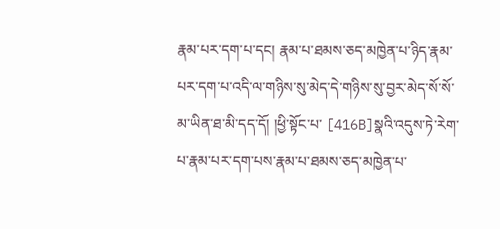རྣམ་པར་དག་པ་དང། རྣམ་པ་ཐམས་ཅད་མཁྱེན་པ་ཉིད་རྣམ་པར་དག་པ་འདི་ལ་གཉིས་སུ་མེད་དེ་གཉིས་སུ་བྱར་མེད་སོ་སོ་མ་ཡིན་ཐ་མི་དད་དོ། །ཕྱི་སྟོང་པ་ [416B]སྣའི་འདུས་ཏེ་རེག་པ་རྣམ་པར་དག་པས་རྣམ་པ་ཐམས་ཅད་མཁྱེན་པ་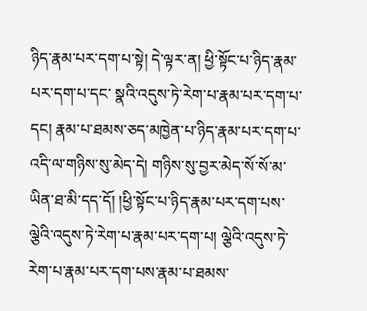ཉིད་རྣམ་པར་དག་པ་སྟེ། དེ་ལྟར་ན། ཕྱི་སྟོང་པ་ཉིད་རྣམ་པར་དག་པ་དང་ སྣའི་འདུས་ཏེ་རེག་པ་རྣམ་པར་དག་པ་དང། རྣམ་པ་ཐམས་ཅད་མཁྱེན་པ་ཉིད་རྣམ་པར་དག་པ་འདི་ལ་གཉིས་སུ་མེད་དེ། གཉིས་སུ་བྱར་མེད་སོ་སོ་མ་ཡིན་ཐ་མི་དད་དོ། །ཕྱི་སྟོང་པ་ཉིད་རྣམ་པར་དག་པས་ ལྕེའི་འདུས་ཏེ་རེག་པ་རྣམ་པར་དག་པ། ལྕེའི་འདུས་ཏེ་རེག་པ་རྣམ་པར་དག་པས་རྣམ་པ་ཐམས་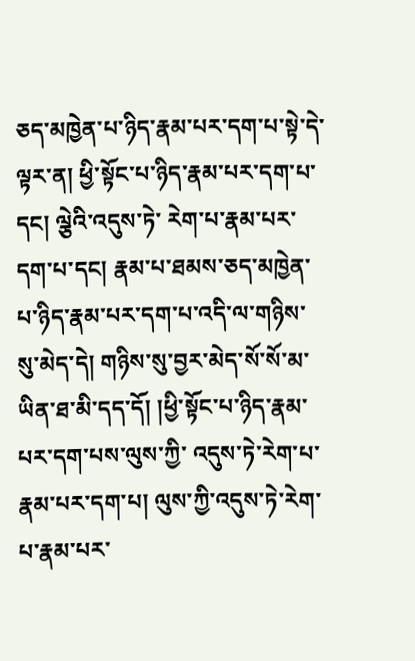ཅད་མཁྱེན་པ་ཉིད་རྣམ་པར་དག་པ་སྟེ་དེ་ལྟར་ན། ཕྱི་སྟོང་པ་ཉིད་རྣམ་པར་དག་པ་དང། ལྕེའི་འདུས་ཏེ་ རེག་པ་རྣམ་པར་དག་པ་དང། རྣམ་པ་ཐམས་ཅད་མཁྱེན་པ་ཉིད་རྣམ་པར་དག་པ་འདི་ལ་གཉིས་སུ་མེད་དེ། གཉིས་སུ་བྱར་མེད་སོ་སོ་མ་ཡིན་ཐ་མི་དད་དོ། །ཕྱི་སྟོང་པ་ཉིད་རྣམ་པར་དག་པས་ལུས་ཀྱི་ འདུས་ཏེ་རེག་པ་རྣམ་པར་དག་པ། ལུས་ཀྱི་འདུས་ཏེ་རེག་པ་རྣམ་པར་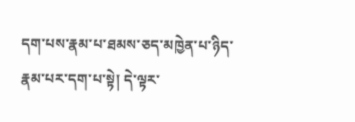དག་པས་རྣམ་པ་ཐམས་ཅད་མཁྱེན་པ་ཉིད་རྣམ་པར་དག་པ་སྟེ། དེ་ལྟར་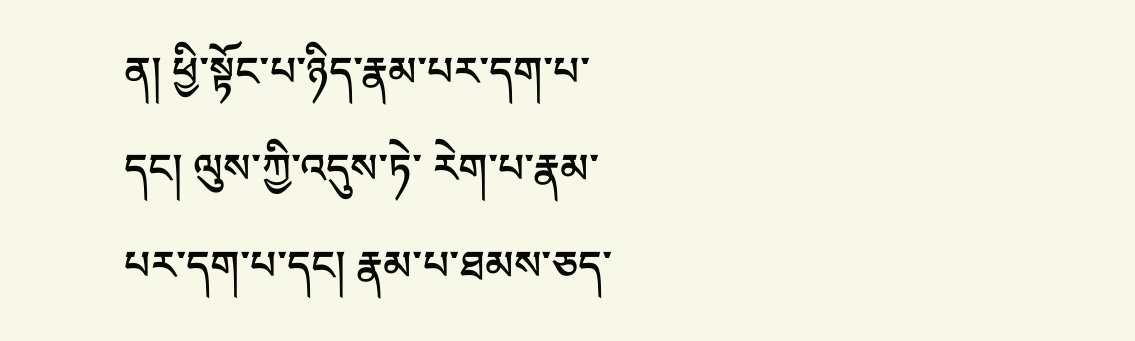ན། ཕྱི་སྟོང་པ་ཉིད་རྣམ་པར་དག་པ་དང། ལུས་ཀྱི་འདུས་ཏེ་ རེག་པ་རྣམ་པར་དག་པ་དང། རྣམ་པ་ཐམས་ཅད་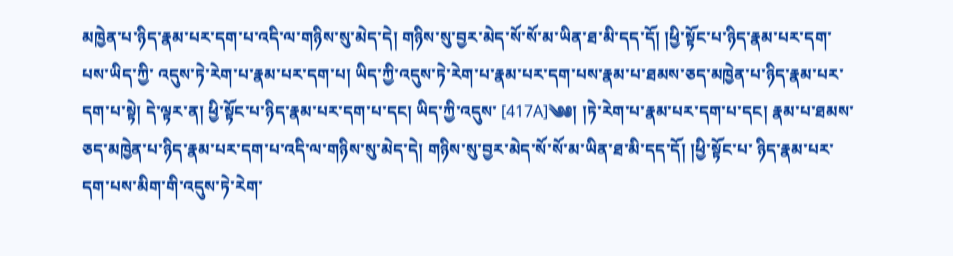མཁྱེན་པ་ཉིད་རྣམ་པར་དག་པ་འདི་ལ་གཉིས་སུ་མེད་དེ། གཉིས་སུ་བྱར་མེད་སོ་སོ་མ་ཡིན་ཐ་མི་དད་དོ། །ཕྱི་སྟོང་པ་ཉིད་རྣམ་པར་དག་པས་ཡིད་ཀྱི་ འདུས་ཏེ་རེག་པ་རྣམ་པར་དག་པ། ཡིད་ཀྱི་འདུས་ཏེ་རེག་པ་རྣམ་པར་དག་པས་རྣམ་པ་ཐམས་ཅད་མཁྱེན་པ་ཉིད་རྣམ་པར་དག་པ་སྟེ། དེ་ལྟར་ན། ཕྱི་སྟོང་པ་ཉིད་རྣམ་པར་དག་པ་དང། ཡིད་ཀྱི་འདུས་ [417A]༄༅། །ཏེ་རེག་པ་རྣམ་པར་དག་པ་དང། རྣམ་པ་ཐམས་ཅད་མཁྱེན་པ་ཉིད་རྣམ་པར་དག་པ་འདི་ལ་གཉིས་སུ་མེད་དེ། གཉིས་སུ་བྱར་མེད་སོ་སོ་མ་ཡིན་ཐ་མི་དད་དོ། །ཕྱི་སྟོང་པ་ ཉིད་རྣམ་པར་དག་པས་མིག་གི་འདུས་ཏེ་རེག་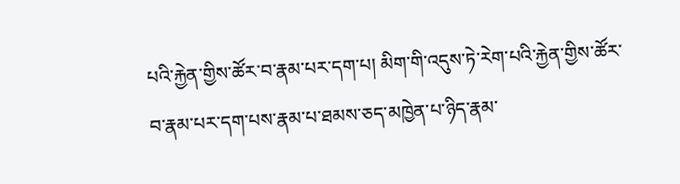པའི་རྐྱེན་གྱིས་ཚོར་བ་རྣམ་པར་དག་པ། མིག་གི་འདུས་ཏེ་རེག་པའི་རྐྱེན་གྱིས་ཚོར་བ་རྣམ་པར་དག་པས་རྣམ་པ་ཐམས་ཅད་མཁྱེན་པ་ཉིད་རྣམ་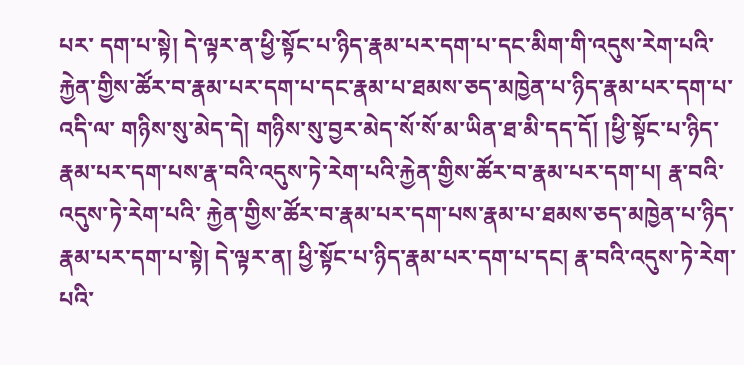པར་ དག་པ་སྟེ། དེ་ལྟར་ན་ཕྱི་སྟོང་པ་ཉིད་རྣམ་པར་དག་པ་དང་མིག་གི་འདུས་རེག་པའི་རྐྱེན་གྱིས་ཚོར་བ་རྣམ་པར་དག་པ་དང་རྣམ་པ་ཐམས་ཅད་མཁྱེན་པ་ཉིད་རྣམ་པར་དག་པ་འདི་ལ་ གཉིས་སུ་མེད་དེ། གཉིས་སུ་བྱར་མེད་སོ་སོ་མ་ཡིན་ཐ་མི་དད་དོ། །ཕྱི་སྟོང་པ་ཉིད་རྣམ་པར་དག་པས་རྣ་བའི་འདུས་ཏེ་རེག་པའི་རྐྱེན་གྱིས་ཚོར་བ་རྣམ་པར་དག་པ། རྣ་བའི་འདུས་ཏེ་རེག་པའི་ རྐྱེན་གྱིས་ཚོར་བ་རྣམ་པར་དག་པས་རྣམ་པ་ཐམས་ཅད་མཁྱེན་པ་ཉིད་རྣམ་པར་དག་པ་སྟེ། དེ་ལྟར་ན། ཕྱི་སྟོང་པ་ཉིད་རྣམ་པར་དག་པ་དང། རྣ་བའི་འདུས་ཏེ་རེག་པའི་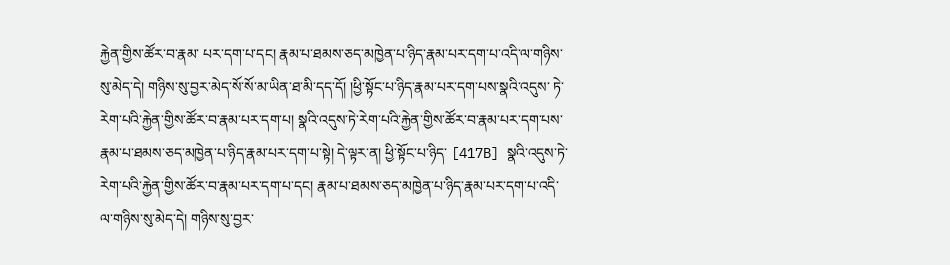རྐྱེན་གྱིས་ཚོར་བ་རྣམ་ པར་དག་པ་དང། རྣམ་པ་ཐམས་ཅད་མཁྱེན་པ་ཉིད་རྣམ་པར་དག་པ་འདི་ལ་གཉིས་སུ་མེད་དེ། གཉིས་སུ་བྱར་མེད་སོ་སོ་མ་ཡིན་ཐ་མི་དད་དོ། །ཕྱི་སྟོང་པ་ཉིད་རྣམ་པར་དག་པས་སྣའི་འདུས་ ཏེ་རེག་པའི་རྐྱེན་གྱིས་ཚོར་བ་རྣམ་པར་དག་པ། སྣའི་འདུས་ཏེ་རེག་པའི་རྐྱེན་གྱིས་ཚོར་བ་རྣམ་པར་དག་པས་རྣམ་པ་ཐམས་ཅད་མཁྱེན་པ་ཉིད་རྣམ་པར་དག་པ་སྟེ། དེ་ལྟར་ན། ཕྱི་སྟོང་པ་ཉིད་ [417B] སྣའི་འདུས་ཏེ་རེག་པའི་རྐྱེན་གྱིས་ཚོར་བ་རྣམ་པར་དག་པ་དང། རྣམ་པ་ཐམས་ཅད་མཁྱེན་པ་ཉིད་རྣམ་པར་དག་པ་འདི་ལ་གཉིས་སུ་མེད་དེ། གཉིས་སུ་བྱར་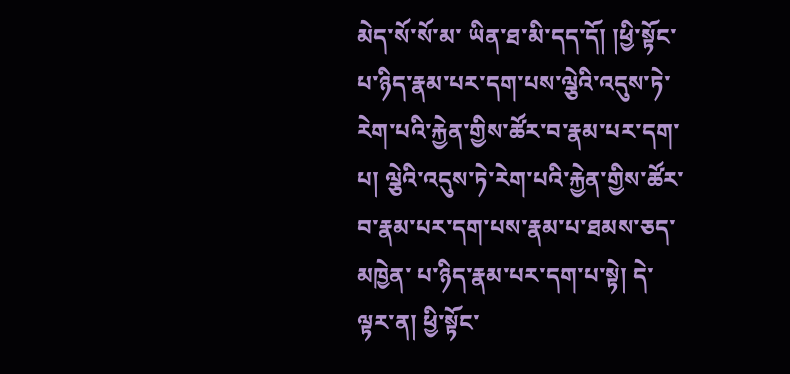མེད་སོ་སོ་མ་ ཡིན་ཐ་མི་དད་དོ། །ཕྱི་སྟོང་པ་ཉིད་རྣམ་པར་དག་པས་ལྕེའི་འདུས་ཏེ་རེག་པའི་རྐྱེན་གྱིས་ཚོར་བ་རྣམ་པར་དག་པ། ལྕེའི་འདུས་ཏེ་རེག་པའི་རྐྱེན་གྱིས་ཚོར་བ་རྣམ་པར་དག་པས་རྣམ་པ་ཐམས་ཅད་མཁྱེན་ པ་ཉིད་རྣམ་པར་དག་པ་སྟེ། དེ་ལྟར་ན། ཕྱི་སྟོང་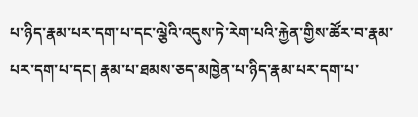པ་ཉིད་རྣམ་པར་དག་པ་དང་ལྕེའི་འདུས་ཏེ་རེག་པའི་རྐྱེན་གྱིས་ཚོར་བ་རྣམ་པར་དག་པ་དང། རྣམ་པ་ཐམས་ཅད་མཁྱེན་པ་ཉིད་རྣམ་པར་དག་པ་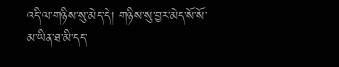འདི་ལ་གཉིས་སུ་མེད་དེ། གཉིས་སུ་བྱར་མེད་སོ་སོ་མ་ཡིན་ཐ་མི་དད་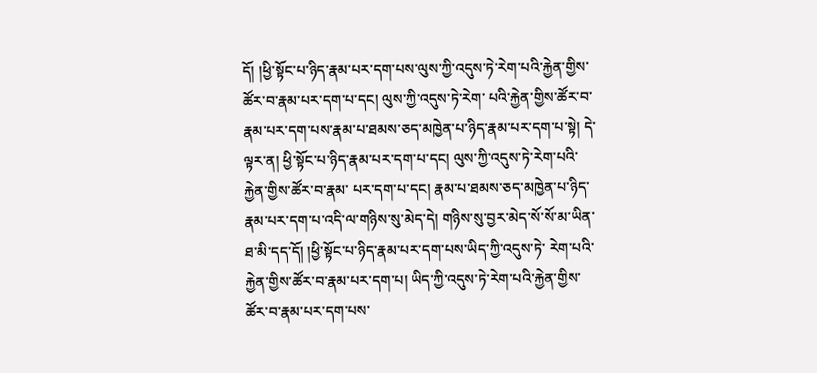དོ། །ཕྱི་སྟོང་པ་ཉིད་རྣམ་པར་དག་པས་ལུས་ཀྱི་འདུས་ཏེ་རེག་པའི་རྐྱེན་གྱིས་ཚོར་བ་རྣམ་པར་དག་པ་དང། ལུས་ཀྱི་འདུས་ཏེ་རེག་ པའི་རྐྱེན་གྱིས་ཚོར་བ་རྣམ་པར་དག་པས་རྣམ་པ་ཐམས་ཅད་མཁྱེན་པ་ཉིད་རྣམ་པར་དག་པ་སྟེ། དེ་ལྟར་ན། ཕྱི་སྟོང་པ་ཉིད་རྣམ་པར་དག་པ་དང། ལུས་ཀྱི་འདུས་ཏེ་རེག་པའི་རྐྱེན་གྱིས་ཚོར་བ་རྣམ་ པར་དག་པ་དང། རྣམ་པ་ཐམས་ཅད་མཁྱེན་པ་ཉིད་རྣམ་པར་དག་པ་འདི་ལ་གཉིས་སུ་མེད་དེ། གཉིས་སུ་བྱར་མེད་སོ་སོ་མ་ཡིན་ཐ་མི་དད་དོ། །ཕྱི་སྟོང་པ་ཉིད་རྣམ་པར་དག་པས་ཡིད་ཀྱི་འདུས་ཏེ་ རེག་པའི་རྐྱེན་གྱིས་ཚོར་བ་རྣམ་པར་དག་པ། ཡིད་ཀྱི་འདུས་ཏེ་རེག་པའི་རྐྱེན་གྱིས་ཚོར་བ་རྣམ་པར་དག་པས་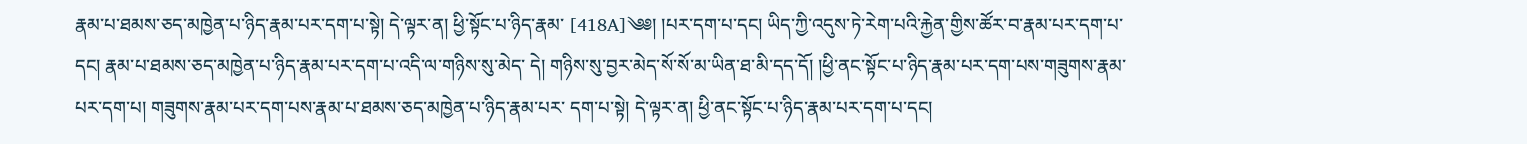རྣམ་པ་ཐམས་ཅད་མཁྱེན་པ་ཉིད་རྣམ་པར་དག་པ་སྟེ། དེ་ལྟར་ན། ཕྱི་སྟོང་པ་ཉིད་རྣམ་ [418A]༄༅། །པར་དག་པ་དང། ཡིད་ཀྱི་འདུས་ཏེ་རེག་པའི་རྐྱེན་གྱིས་ཚོར་བ་རྣམ་པར་དག་པ་དང། རྣམ་པ་ཐམས་ཅད་མཁྱེན་པ་ཉིད་རྣམ་པར་དག་པ་འདི་ལ་གཉིས་སུ་མེད་ དེ། གཉིས་སུ་བྱར་མེད་སོ་སོ་མ་ཡིན་ཐ་མི་དད་དོ། །ཕྱི་ནང་སྟོང་པ་ཉིད་རྣམ་པར་དག་པས་གཟུགས་རྣམ་པར་དག་པ། གཟུགས་རྣམ་པར་དག་པས་རྣམ་པ་ཐམས་ཅད་མཁྱེན་པ་ཉིད་རྣམ་པར་ དག་པ་སྟེ། དེ་ལྟར་ན། ཕྱི་ནང་སྟོང་པ་ཉིད་རྣམ་པར་དག་པ་དང།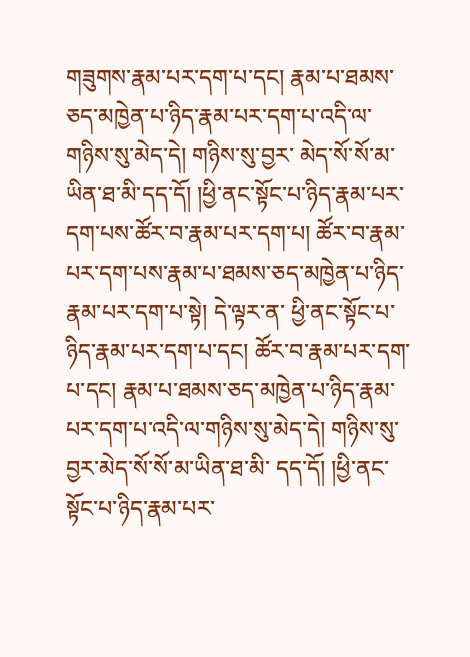གཟུགས་རྣམ་པར་དག་པ་དང། རྣམ་པ་ཐམས་ཅད་མཁྱེན་པ་ཉིད་རྣམ་པར་དག་པ་འདི་ལ་གཉིས་སུ་མེད་དེ། གཉིས་སུ་བྱར་ མེད་སོ་སོ་མ་ཡིན་ཐ་མི་དད་དོ། །ཕྱི་ནང་སྟོང་པ་ཉིད་རྣམ་པར་དག་པས་ཚོར་བ་རྣམ་པར་དག་པ། ཚོར་བ་རྣམ་པར་དག་པས་རྣམ་པ་ཐམས་ཅད་མཁྱེན་པ་ཉིད་རྣམ་པར་དག་པ་སྟེ། དེ་ལྟར་ན་ ཕྱི་ནང་སྟོང་པ་ཉིད་རྣམ་པར་དག་པ་དང། ཚོར་བ་རྣམ་པར་དག་པ་དང། རྣམ་པ་ཐམས་ཅད་མཁྱེན་པ་ཉིད་རྣམ་པར་དག་པ་འདི་ལ་གཉིས་སུ་མེད་དེ། གཉིས་སུ་བྱར་མེད་སོ་སོ་མ་ཡིན་ཐ་མི་ དད་དོ། །ཕྱི་ནང་སྟོང་པ་ཉིད་རྣམ་པར་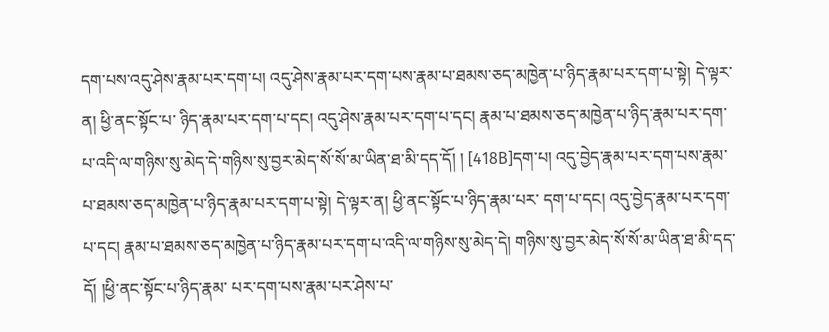དག་པས་འདུ་ཤེས་རྣམ་པར་དག་པ། འདུ་ཤེས་རྣམ་པར་དག་པས་རྣམ་པ་ཐམས་ཅད་མཁྱེན་པ་ཉིད་རྣམ་པར་དག་པ་སྟེ། དེ་ལྟར་ན། ཕྱི་ནང་སྟོང་པ་ ཉིད་རྣམ་པར་དག་པ་དང། འདུ་ཤེས་རྣམ་པར་དག་པ་དང། རྣམ་པ་ཐམས་ཅད་མཁྱེན་པ་ཉིད་རྣམ་པར་དག་པ་འདི་ལ་གཉིས་སུ་མེད་དེ་གཉིས་སུ་བྱར་མེད་སོ་སོ་མ་ཡིན་ཐ་མི་དད་དོ། ། [418B]དག་པ། འདུ་བྱེད་རྣམ་པར་དག་པས་རྣམ་པ་ཐམས་ཅད་མཁྱེན་པ་ཉིད་རྣམ་པར་དག་པ་སྟེ། དེ་ལྟར་ན། ཕྱི་ནང་སྟོང་པ་ཉིད་རྣམ་པར་ དག་པ་དང། འདུ་བྱེད་རྣམ་པར་དག་པ་དང། རྣམ་པ་ཐམས་ཅད་མཁྱེན་པ་ཉིད་རྣམ་པར་དག་པ་འདི་ལ་གཉིས་སུ་མེད་དེ། གཉིས་སུ་བྱར་མེད་སོ་སོ་མ་ཡིན་ཐ་མི་དད་དོ། །ཕྱི་ནང་སྟོང་པ་ཉིད་རྣམ་ པར་དག་པས་རྣམ་པར་ཤེས་པ་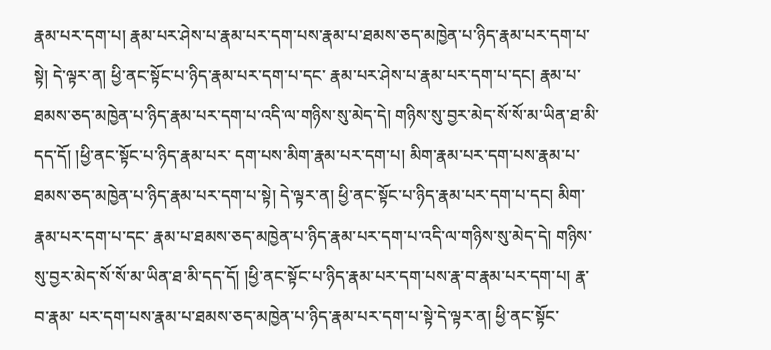རྣམ་པར་དག་པ། རྣམ་པར་ཤེས་པ་རྣམ་པར་དག་པས་རྣམ་པ་ཐམས་ཅད་མཁྱེན་པ་ཉིད་རྣམ་པར་དག་པ་སྟེ། དེ་ལྟར་ན། ཕྱི་ནང་སྟོང་པ་ཉིད་རྣམ་པར་དག་པ་དང་ རྣམ་པར་ཤེས་པ་རྣམ་པར་དག་པ་དང། རྣམ་པ་ཐམས་ཅད་མཁྱེན་པ་ཉིད་རྣམ་པར་དག་པ་འདི་ལ་གཉིས་སུ་མེད་དེ། གཉིས་སུ་བྱར་མེད་སོ་སོ་མ་ཡིན་ཐ་མི་དད་དོ། །ཕྱི་ནང་སྟོང་པ་ཉིད་རྣམ་པར་ དག་པས་མིག་རྣམ་པར་དག་པ། མིག་རྣམ་པར་དག་པས་རྣམ་པ་ཐམས་ཅད་མཁྱེན་པ་ཉིད་རྣམ་པར་དག་པ་སྟེ། དེ་ལྟར་ན། ཕྱི་ནང་སྟོང་པ་ཉིད་རྣམ་པར་དག་པ་དང། མིག་རྣམ་པར་དག་པ་དང་ རྣམ་པ་ཐམས་ཅད་མཁྱེན་པ་ཉིད་རྣམ་པར་དག་པ་འདི་ལ་གཉིས་སུ་མེད་དེ། གཉིས་སུ་བྱར་མེད་སོ་སོ་མ་ཡིན་ཐ་མི་དད་དོ། །ཕྱི་ནང་སྟོང་པ་ཉིད་རྣམ་པར་དག་པས་རྣ་བ་རྣམ་པར་དག་པ། རྣ་བ་རྣམ་ པར་དག་པས་རྣམ་པ་ཐམས་ཅད་མཁྱེན་པ་ཉིད་རྣམ་པར་དག་པ་སྟེ་དེ་ལྟར་ན། ཕྱི་ནང་སྟོང་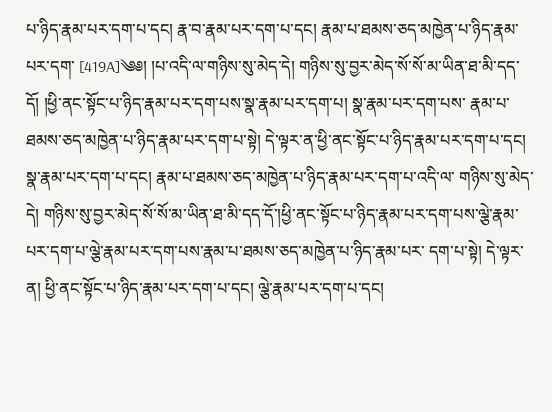པ་ཉིད་རྣམ་པར་དག་པ་དང། རྣ་བ་རྣམ་པར་དག་པ་དང། རྣམ་པ་ཐམས་ཅད་མཁྱེན་པ་ཉིད་རྣམ་པར་དག་ [419A]༄༅། །པ་འདི་ལ་གཉིས་སུ་མེད་དེ། གཉིས་སུ་བྱར་མེད་སོ་སོ་མ་ཡིན་ཐ་མི་དད་དོ། །ཕྱི་ནང་སྟོང་པ་ཉིད་རྣམ་པར་དག་པས་སྣ་རྣམ་པར་དག་པ། སྣ་རྣམ་པར་དག་པས་ རྣམ་པ་ཐམས་ཅད་མཁྱེན་པ་ཉིད་རྣམ་པར་དག་པ་སྟེ། དེ་ལྟར་ན་ཕྱི་ནང་སྟོང་པ་ཉིད་རྣམ་པར་དག་པ་དང། སྣ་རྣམ་པར་དག་པ་དང། རྣམ་པ་ཐམས་ཅད་མཁྱེན་པ་ཉིད་རྣམ་པར་དག་པ་འདི་ལ་ གཉིས་སུ་མེད་དེ། གཉིས་སུ་བྱར་མེད་སོ་སོ་མ་ཡིན་ཐ་མི་དད་དོ་།ཕྱི་ནང་སྟོང་པ་ཉིད་རྣམ་པར་དག་པས་ལྕེ་རྣམ་པར་དག་པ་ལྕེ་རྣམ་པར་དག་པས་རྣམ་པ་ཐམས་ཅད་མཁྱེན་པ་ཉིད་རྣམ་པར་ དག་པ་སྟེ། དེ་ལྟར་ན། ཕྱི་ནང་སྟོང་པ་ཉིད་རྣམ་པར་དག་པ་དང། ལྕེ་རྣམ་པར་དག་པ་དང།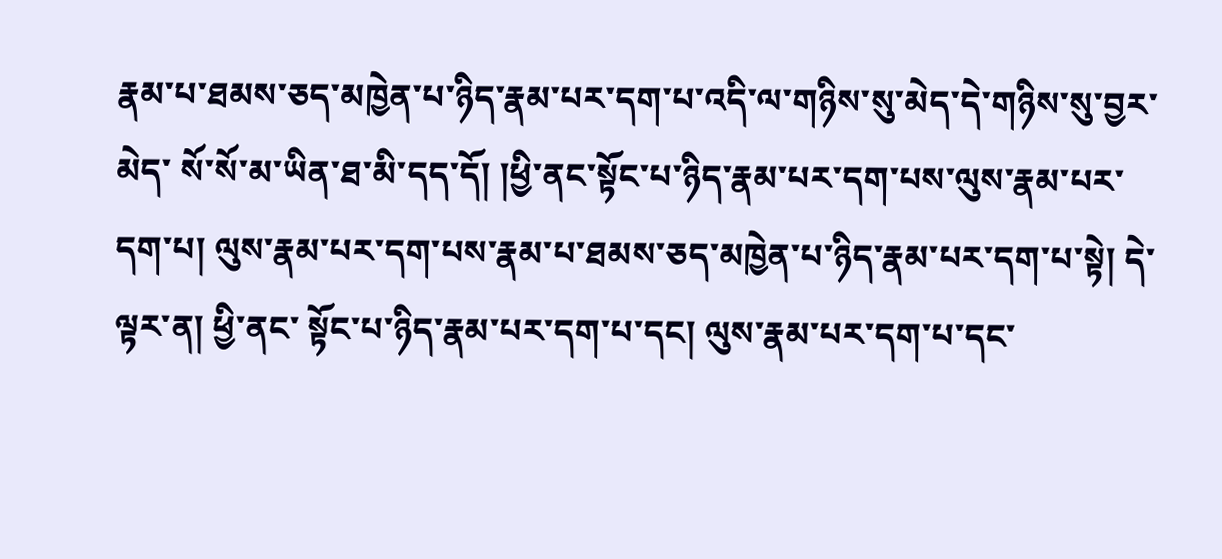རྣམ་པ་ཐམས་ཅད་མཁྱེན་པ་ཉིད་རྣམ་པར་དག་པ་འདི་ལ་གཉིས་སུ་མེད་དེ་གཉིས་སུ་བྱར་མེད་ སོ་སོ་མ་ཡིན་ཐ་མི་དད་དོ། །ཕྱི་ནང་སྟོང་པ་ཉིད་རྣམ་པར་དག་པས་ལུས་རྣམ་པར་དག་པ། ལུས་རྣམ་པར་དག་པས་རྣམ་པ་ཐམས་ཅད་མཁྱེན་པ་ཉིད་རྣམ་པར་དག་པ་སྟེ། དེ་ལྟར་ན། ཕྱི་ནང་ སྟོང་པ་ཉིད་རྣམ་པར་དག་པ་དང། ལུས་རྣམ་པར་དག་པ་དང་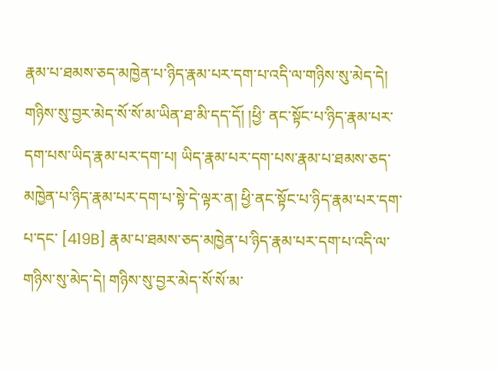རྣམ་པ་ཐམས་ཅད་མཁྱེན་པ་ཉིད་རྣམ་པར་དག་པ་འདི་ལ་གཉིས་སུ་མེད་དེ། གཉིས་སུ་བྱར་མེད་སོ་སོ་མ་ཡིན་ཐ་མི་དད་དོ། །ཕྱི་ ནང་སྟོང་པ་ཉིད་རྣམ་པར་དག་པས་ཡིད་རྣམ་པར་དག་པ། ཡིད་རྣམ་པར་དག་པས་རྣམ་པ་ཐམས་ཅད་མཁྱེན་པ་ཉིད་རྣམ་པར་དག་པ་སྟེ་དེ་ལྟར་ན། ཕྱི་ནང་སྟོང་པ་ཉིད་རྣམ་པར་དག་པ་དང་ [419B] རྣམ་པ་ཐམས་ཅད་མཁྱེན་པ་ཉིད་རྣམ་པར་དག་པ་འདི་ལ་གཉིས་སུ་མེད་དེ། གཉིས་སུ་བྱར་མེད་སོ་སོ་མ་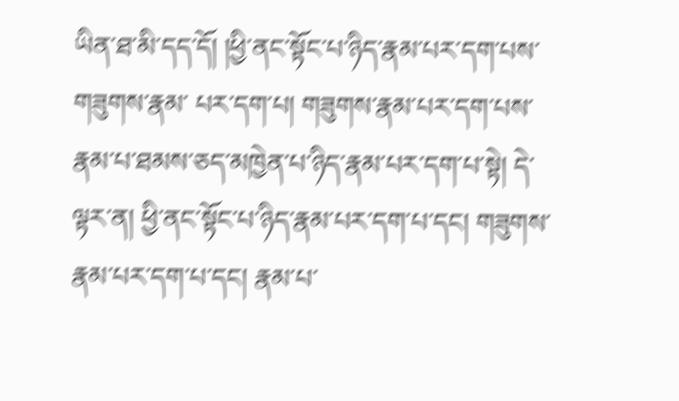ཡིན་ཐ་མི་དད་དོ། །ཕྱི་ནང་སྟོང་པ་ཉིད་རྣམ་པར་དག་པས་གཟུགས་རྣམ་ པར་དག་པ། གཟུགས་རྣམ་པར་དག་པས་རྣམ་པ་ཐམས་ཅད་མཁྱེན་པ་ཉིད་རྣམ་པར་དག་པ་སྟེ། དེ་ལྟར་ན། ཕྱི་ནང་སྟོང་པ་ཉིད་རྣམ་པར་དག་པ་དང། གཟུགས་རྣམ་པར་དག་པ་དང། རྣམ་པ་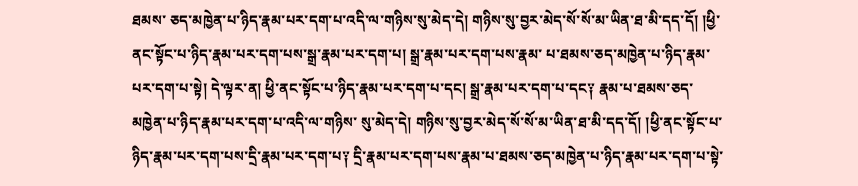ཐམས་ ཅད་མཁྱེན་པ་ཉིད་རྣམ་པར་དག་པ་འདི་ལ་གཉིས་སུ་མེད་དེ། གཉིས་སུ་བྱར་མེད་སོ་སོ་མ་ཡིན་ཐ་མི་དད་དོ། །ཕྱི་ནང་སྟོང་པ་ཉིད་རྣམ་པར་དག་པས་སྒྲ་རྣམ་པར་དག་པ། སྒྲ་རྣམ་པར་དག་པས་རྣམ་ པ་ཐམས་ཅད་མཁྱེན་པ་ཉིད་རྣམ་པར་དག་པ་སྟེ། དེ་ལྟར་ན། ཕྱི་ནང་སྟོང་པ་ཉིད་རྣམ་པར་དག་པ་དང། སྒྲ་རྣམ་པར་དག་པ་དང༑ རྣམ་པ་ཐམས་ཅད་མཁྱེན་པ་ཉིད་རྣམ་པར་དག་པ་འདི་ལ་གཉིས་ སུ་མེད་དེ། གཉིས་སུ་བྱར་མེད་སོ་སོ་མ་ཡིན་ཐ་མི་དད་དོ། །ཕྱི་ནང་སྟོང་པ་ཉིད་རྣམ་པར་དག་པས་དྲི་རྣམ་པར་དག་པ༑ དྲི་རྣམ་པར་དག་པས་རྣམ་པ་ཐམས་ཅད་མཁྱེན་པ་ཉིད་རྣམ་པར་དག་པ་སྟེ་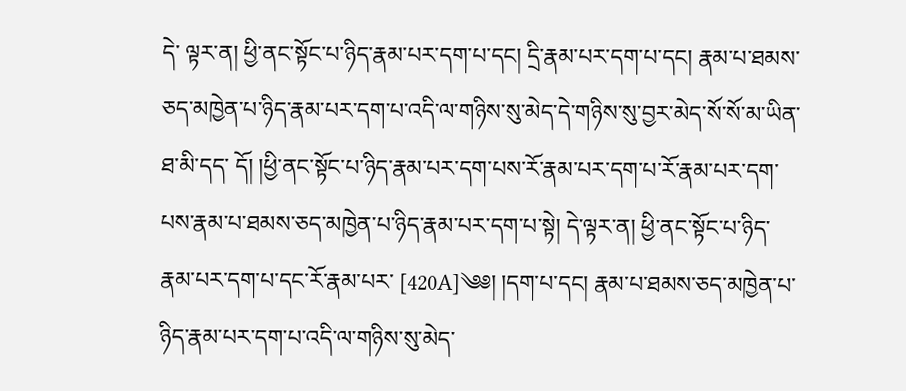དེ་ ལྟར་ན། ཕྱི་ནང་སྟོང་པ་ཉིད་རྣམ་པར་དག་པ་དང། དྲི་རྣམ་པར་དག་པ་དང། རྣམ་པ་ཐམས་ཅད་མཁྱེན་པ་ཉིད་རྣམ་པར་དག་པ་འདི་ལ་གཉིས་སུ་མེད་དེ་གཉིས་སུ་བྱར་མེད་སོ་སོ་མ་ཡིན་ཐ་མི་དད་ དོ། །ཕྱི་ནང་སྟོང་པ་ཉིད་རྣམ་པར་དག་པས་རོ་རྣམ་པར་དག་པ་རོ་རྣམ་པར་དག་པས་རྣམ་པ་ཐམས་ཅད་མཁྱེན་པ་ཉིད་རྣམ་པར་དག་པ་སྟེ། དེ་ལྟར་ན། ཕྱི་ནང་སྟོང་པ་ཉིད་རྣམ་པར་དག་པ་དང་རོ་རྣམ་པར་ [420A]༄༅། །དག་པ་དང། རྣམ་པ་ཐམས་ཅད་མཁྱེན་པ་ཉིད་རྣམ་པར་དག་པ་འདི་ལ་གཉིས་སུ་མེད་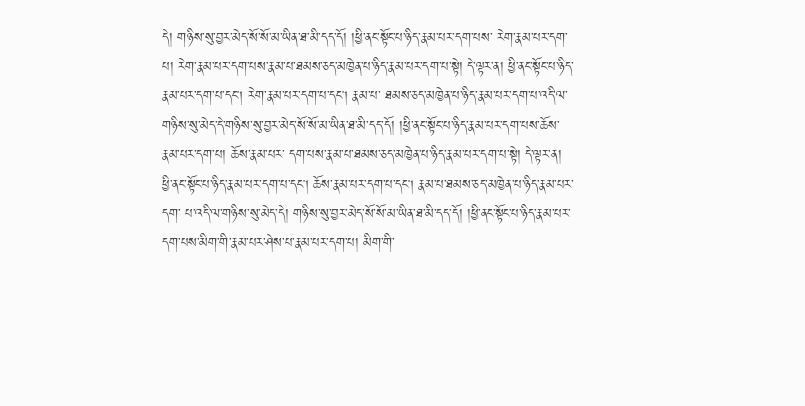དེ། གཉིས་སུ་བྱར་མེད་སོ་སོ་མ་ཡིན་ཐ་མི་དད་དོ། །ཕྱི་ནང་སྟོང་པ་ཉིད་རྣམ་པར་དག་པས་ རེག་རྣམ་པར་དག་པ། རེག་རྣམ་པར་དག་པས་རྣམ་པ་ཐམས་ཅད་མཁྱེན་པ་ཉིད་རྣམ་པར་དག་པ་སྟེ། དེ་ལྟར་ན། ཕྱི་ནང་སྟོང་པ་ཉིད་རྣམ་པར་དག་པ་དང། རེག་རྣམ་པར་དག་པ་དང། རྣམ་པ་ ཐམས་ཅད་མཁྱེན་པ་ཉིད་རྣམ་པར་དག་པ་འདི་ལ་གཉིས་སུ་མེད་དེ་གཉིས་སུ་བྱར་མེད་སོ་སོ་མ་ཡིན་ཐ་མི་དད་དོ། །ཕྱི་ནང་སྟོང་པ་ཉིད་རྣམ་པར་དག་པས་ཆོས་རྣམ་པར་དག་པ། ཆོས་རྣམ་པར་ དག་པས་རྣམ་པ་ཐམས་ཅད་མཁྱེན་པ་ཉིད་རྣམ་པར་དག་པ་སྟེ། དེ་ལྟར་ན། ཕྱི་ནང་སྟོང་པ་ཉིད་རྣམ་པར་དག་པ་དང། ཆོས་རྣམ་པར་དག་པ་དང། རྣམ་པ་ཐམས་ཅད་མཁྱེན་པ་ཉིད་རྣམ་པར་དག་ པ་འདི་ལ་གཉིས་སུ་མེད་དེ། གཉིས་སུ་བྱར་མེད་སོ་སོ་མ་ཡིན་ཐ་མི་དད་དོ། །ཕྱི་ནང་སྟོང་པ་ཉིད་རྣམ་པར་དག་པས་མིག་གི་རྣམ་པར་ཤེས་པ་རྣམ་པར་དག་པ། མིག་གི་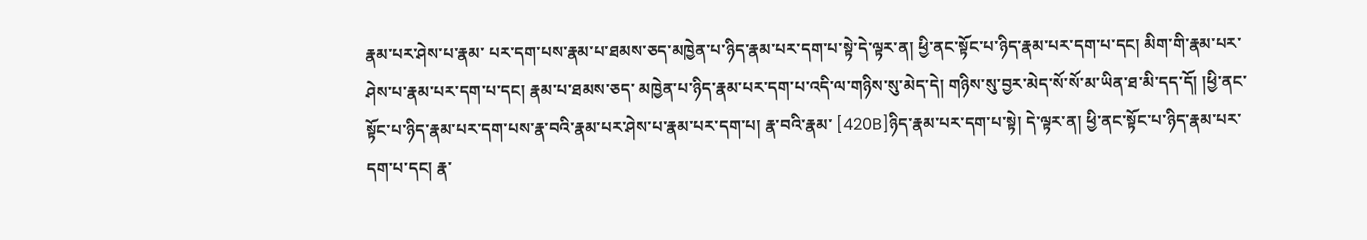རྣམ་པར་ཤེས་པ་རྣམ་ པར་དག་པས་རྣམ་པ་ཐམས་ཅད་མཁྱེན་པ་ཉིད་རྣམ་པར་དག་པ་སྟེ་དེ་ལྟར་ན། ཕྱི་ནང་སྟོང་པ་ཉིད་རྣམ་པར་དག་པ་དང། མིག་གི་རྣམ་པར་ཤེས་པ་རྣམ་པར་དག་པ་དང། རྣམ་པ་ཐམས་ཅད་ མཁྱེན་པ་ཉིད་རྣམ་པར་དག་པ་འདི་ལ་གཉིས་སུ་མེད་དེ། གཉིས་སུ་བྱར་མེད་སོ་སོ་མ་ཡིན་ཐ་མི་དད་དོ། །ཕྱི་ནང་སྟོང་པ་ཉིད་རྣམ་པར་དག་པས་རྣ་བའི་རྣམ་པར་ཤེས་པ་རྣམ་པར་དག་པ། རྣ་བའི་རྣམ་ [420B]ཉིད་རྣམ་པར་དག་པ་སྟེ། དེ་ལྟར་ན། ཕྱི་ནང་སྟོང་པ་ཉིད་རྣམ་པར་དག་པ་དང། རྣ་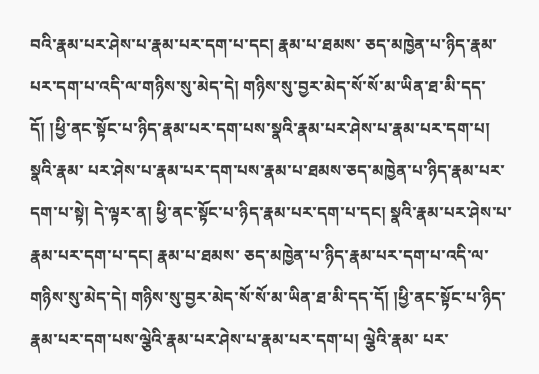བའི་རྣམ་པར་ཤེས་པ་རྣམ་པར་དག་པ་དང། རྣམ་པ་ཐམས་ ཅད་མཁྱེན་པ་ཉིད་རྣམ་པར་དག་པ་འདི་ལ་གཉིས་སུ་མེད་དེ། གཉིས་སུ་བྱར་མེད་སོ་སོ་མ་ཡིན་ཐ་མི་དད་དོ། །ཕྱི་ནང་སྟོང་པ་ཉིད་རྣམ་པར་དག་པས་སྣའི་རྣམ་པར་ཤེས་པ་རྣམ་པར་དག་པ། སྣའི་རྣམ་ པར་ཤེས་པ་རྣམ་པར་དག་པས་རྣམ་པ་ཐམས་ཅད་མཁྱེན་པ་ཉིད་རྣམ་པར་དག་པ་སྟེ། དེ་ལྟར་ན། ཕྱི་ནང་སྟོང་པ་ཉིད་རྣམ་པར་དག་པ་དང། སྣའི་རྣམ་པར་ཤེས་པ་རྣམ་པར་དག་པ་དང། རྣམ་པ་ཐམས་ ཅད་མཁྱེན་པ་ཉིད་རྣམ་པར་དག་པ་འདི་ལ་གཉིས་སུ་མེད་དེ། གཉིས་སུ་བྱར་མེད་སོ་སོ་མ་ཡིན་ཐ་མི་དད་དོ། །ཕྱི་ནང་སྟོང་པ་ཉིད་རྣམ་པར་དག་པས་ལྕེའི་རྣམ་པར་ཤེས་པ་རྣམ་པར་དག་པ། ལྕེའི་རྣམ་ པར་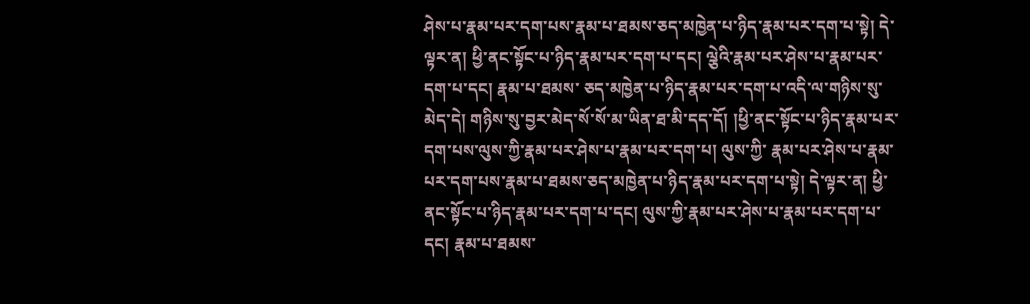ཤེས་པ་རྣམ་པར་དག་པས་རྣམ་པ་ཐམས་ཅད་མཁྱེན་པ་ཉིད་རྣམ་པར་དག་པ་སྟེ། དེ་ལྟར་ན། ཕྱི་ནང་སྟོང་པ་ཉིད་རྣམ་པར་དག་པ་དང། ལྕེའི་རྣམ་པར་ཤེས་པ་རྣམ་པར་དག་པ་དང། རྣམ་པ་ཐམས་ ཅད་མཁྱེན་པ་ཉིད་རྣམ་པར་དག་པ་འདི་ལ་གཉིས་སུ་མེད་དེ། གཉིས་སུ་བྱར་མེད་སོ་སོ་མ་ཡིན་ཐ་མི་དད་དོ། །ཕྱི་ནང་སྟོང་པ་ཉིད་རྣམ་པར་དག་པས་ལུས་ཀྱི་རྣམ་པར་ཤེས་པ་རྣམ་པར་དག་པ། ལུས་ཀྱི་ རྣམ་པར་ཤེས་པ་རྣམ་པར་དག་པས་རྣམ་པ་ཐམས་ཅད་མཁྱེན་པ་ཉིད་རྣམ་པར་དག་པ་སྟེ། དེ་ལྟར་ན། ཕྱི་ནང་སྟོང་པ་ཉིད་རྣམ་པར་དག་པ་དང། ལུས་ཀྱི་རྣམ་པར་ཤེས་པ་རྣམ་པར་དག་པ་དང། རྣམ་པ་ཐམས་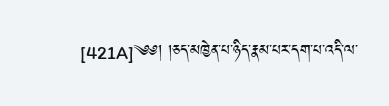[421A]༄༅། །ཅད་མཁྱེན་པ་ཉིད་རྣམ་པར་དག་པ་འདི་ལ་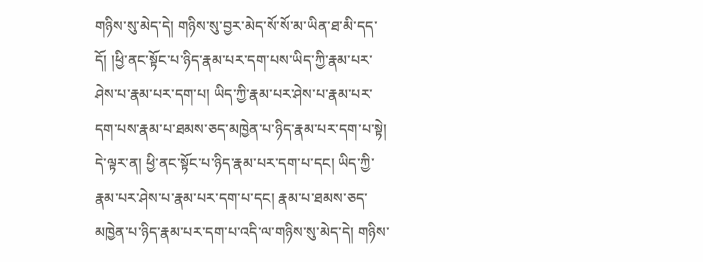གཉིས་སུ་མེད་དེ། གཉིས་སུ་བྱར་མེད་སོ་སོ་མ་ཡིན་ཐ་མི་དད་དོ། །ཕྱི་ནང་སྟོང་པ་ཉིད་རྣམ་པར་དག་པས་ཡིད་ཀྱི་རྣམ་པར་ ཤེས་པ་རྣམ་པར་དག་པ། ཡིད་ཀྱི་རྣམ་པར་ཤེས་པ་རྣམ་པར་དག་པས་རྣམ་པ་ཐམས་ཅད་མཁྱེན་པ་ཉིད་རྣམ་པར་དག་པ་སྟེ། དེ་ལྟར་ན། ཕྱི་ནང་སྟོང་པ་ཉིད་རྣམ་པར་དག་པ་དང། ཡིད་ཀྱི་ རྣམ་པར་ཤེས་པ་རྣམ་པར་དག་པ་དང། རྣམ་པ་ཐམས་ཅད་མཁྱེན་པ་ཉིད་རྣམ་པར་དག་པ་འདི་ལ་གཉིས་སུ་མེད་དེ། གཉིས་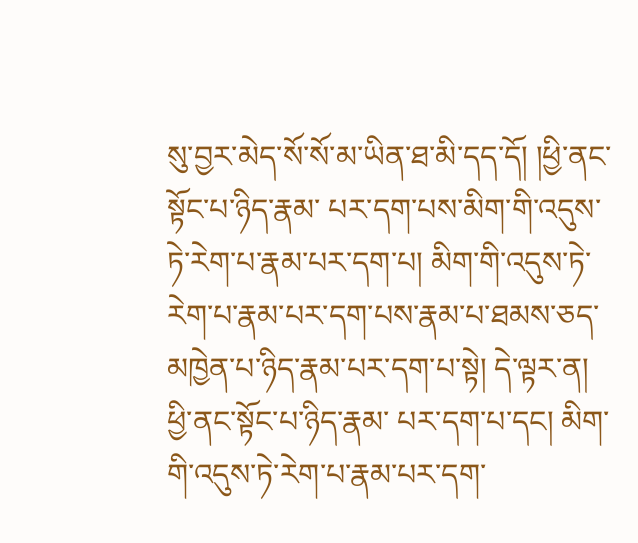སུ་བྱར་མེད་སོ་སོ་མ་ཡིན་ཐ་མི་དད་དོ། །ཕྱི་ནང་སྟོང་པ་ཉིད་རྣམ་ པར་དག་པས་མིག་གི་འདུས་ཏེ་རེག་པ་རྣམ་པར་དག་པ། མིག་གི་འདུས་ཏེ་རེག་པ་རྣམ་པར་དག་པས་རྣམ་པ་ཐམས་ཅད་མཁྱེན་པ་ཉིད་རྣམ་པར་དག་པ་སྟེ། དེ་ལྟར་ན། ཕྱི་ནང་སྟོང་པ་ཉིད་རྣམ་ པར་དག་པ་དང། མིག་གི་འདུས་ཏེ་རེག་པ་རྣམ་པར་དག་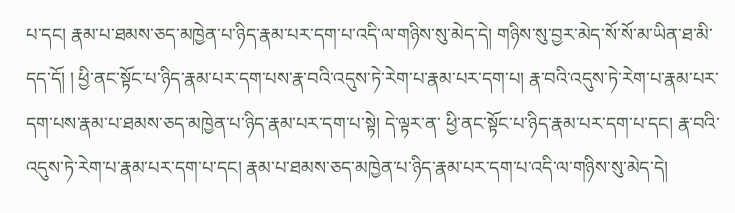པ་དང། རྣམ་པ་ཐམས་ཅད་མཁྱེན་པ་ཉིད་རྣམ་པར་དག་པ་འདི་ལ་གཉིས་སུ་མེད་དེ། གཉིས་སུ་བྱར་མེད་སོ་སོ་མ་ཡིན་ཐ་མི་དད་དོ། ། ཕྱི་ནང་སྟོང་པ་ཉིད་རྣམ་པར་དག་པས་རྣ་བའི་འདུས་ཏེ་རེག་པ་རྣམ་པར་དག་པ། རྣ་བའི་འདུས་ཏེ་རེག་པ་རྣམ་པར་དག་པས་རྣམ་པ་ཐམས་ཅད་མཁྱེན་པ་ཉིད་རྣམ་པར་དག་པ་སྟེ། དེ་ལྟར་ན་ ཕྱི་ནང་སྟོང་པ་ཉིད་རྣམ་པར་དག་པ་དང། རྣ་བའི་འདུས་ཏེ་རེག་པ་རྣམ་པར་དག་པ་དང། རྣམ་པ་ཐམས་ཅད་མཁྱེན་པ་ཉིད་རྣམ་པར་དག་པ་འདི་ལ་གཉིས་སུ་མེད་དེ།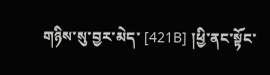གཉིས་སུ་བྱར་མེད་ [421B] །ཕྱི་ནང་སྟོང་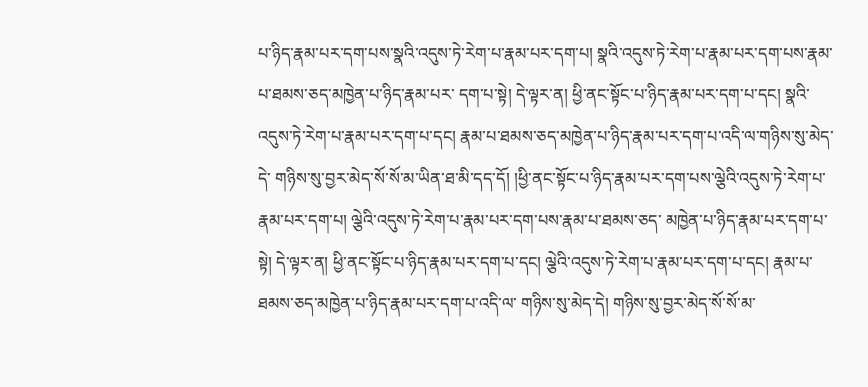པ་ཉིད་རྣམ་པར་དག་པས་སྣའི་འདུས་ཏེ་རེག་པ་རྣམ་པར་དག་པ། སྣའི་འདུས་ཏེ་རེག་པ་རྣམ་པར་དག་པས་རྣམ་པ་ཐམས་ཅད་མཁྱེན་པ་ཉིད་རྣམ་པར་ དག་པ་སྟེ། དེ་ལྟར་ན། ཕྱི་ནང་སྟོང་པ་ཉིད་རྣམ་པར་དག་པ་དང། སྣའི་འདུས་ཏེ་རེག་པ་རྣམ་པར་དག་པ་དང། རྣམ་པ་ཐམས་ཅད་མཁྱེན་པ་ཉིད་རྣམ་པར་དག་པ་འདི་ལ་གཉིས་སུ་མེད་དེ་ གཉིས་སུ་བྱར་མེད་སོ་སོ་མ་ཡིན་ཐ་མི་དད་དོ། །ཕྱི་ནང་སྟོང་པ་ཉིད་རྣམ་པར་དག་པས་ལྕེའི་འདུས་ཏེ་རེག་པ་རྣམ་པར་དག་པ། ལྕེའི་འདུས་ཏེ་རེག་པ་རྣམ་པར་དག་པས་རྣམ་པ་ཐམས་ཅད་ མཁྱེན་པ་ཉིད་རྣམ་པར་དག་པ་སྟེ། དེ་ལྟར་ན། ཕྱི་ནང་སྟོང་པ་ཉིད་རྣམ་པར་དག་པ་དང། ལྕེའི་འདུས་ཏེ་རེག་པ་རྣམ་པར་དག་པ་དང། རྣམ་པ་ཐམས་ཅད་མཁྱེན་པ་ཉིད་རྣམ་པར་དག་པ་འདི་ལ་ གཉིས་སུ་མེད་དེ། གཉིས་སུ་བྱར་མེད་སོ་སོ་མ་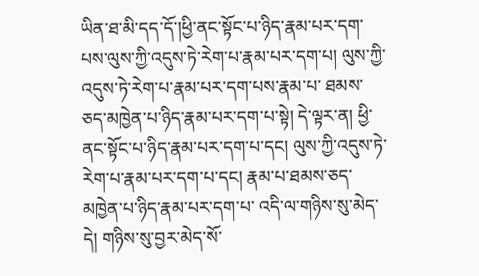ཡིན་ཐ་མི་དད་དོ་།ཕྱི་ནང་སྟོང་པ་ཉིད་རྣམ་པར་དག་པས་ལུས་ཀྱི་འདུས་ཏེ་རེག་པ་རྣམ་པར་དག་པ། ལུས་ཀྱི་འདུས་ཏེ་རེག་པ་རྣམ་པར་དག་པས་རྣམ་པ་ ཐམས་ཅད་མཁྱེན་པ་ཉིད་རྣམ་པར་དག་པ་སྟེ། དེ་ལྟར་ན། ཕྱི་ནང་སྟོང་པ་ཉིད་རྣམ་པར་དག་པ་དང། ལུས་ཀྱི་འདུས་ཏེ་རེག་པ་རྣམ་པར་དག་པ་དང། རྣམ་པ་ཐམས་ཅད་མཁྱེན་པ་ཉིད་རྣམ་པར་དག་པ་ འདི་ལ་གཉིས་སུ་མེད་དེ། གཉིས་སུ་བྱར་མེད་སོ་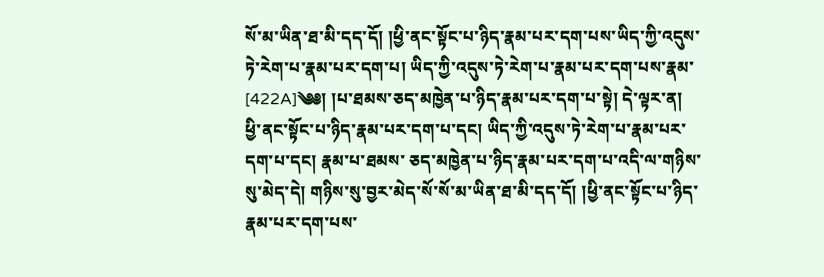སོ་མ་ཡིན་ཐ་མི་དད་དོ། །ཕྱི་ནང་སྟོང་པ་ཉིད་རྣམ་པར་དག་པས་ཡིད་ཀྱི་འདུས་ཏེ་རེག་པ་རྣམ་པར་དག་པ། ཡིད་ཀྱི་འདུས་ཏེ་རེག་པ་རྣམ་པར་དག་པས་རྣམ་ [422A]༄༅། །པ་ཐམས་ཅད་མཁྱེན་པ་ཉིད་རྣམ་པར་དག་པ་སྟེ། དེ་ལྟར་ན། ཕྱི་ནང་སྟོང་པ་ཉིད་རྣམ་པར་དག་པ་དང། ཡིད་ཀྱི་འདུས་ཏེ་རེག་པ་རྣམ་པར་དག་པ་དང། རྣམ་པ་ཐམས་ ཅད་མཁྱེན་པ་ཉིད་རྣམ་པར་དག་པ་འདི་ལ་གཉིས་སུ་མེད་དེ། གཉིས་སུ་བྱར་མེད་སོ་སོ་མ་ཡིན་ཐ་མི་དད་དོ། །ཕྱི་ནང་སྟོང་པ་ཉིད་རྣམ་པར་དག་པས་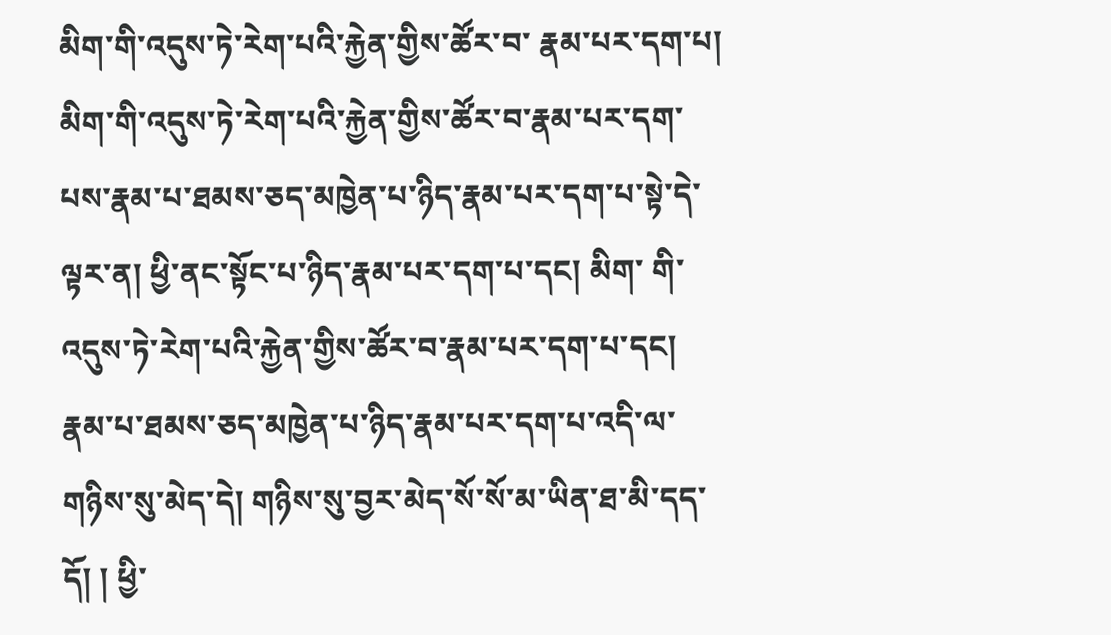མིག་གི་འདུས་ཏེ་རེག་པའི་རྐྱེན་གྱིས་ཚོར་བ་ རྣམ་པར་དག་པ། མིག་གི་འདུས་ཏེ་རེག་པའི་རྐྱེན་གྱིས་ཚོར་བ་རྣམ་པར་དག་པས་རྣམ་པ་ཐམས་ཅད་མཁྱེན་པ་ཉིད་རྣམ་པར་དག་པ་སྟེ་དེ་ལྟར་ན། ཕྱི་ནང་སྟོང་པ་ཉིད་རྣམ་པར་དག་པ་དང། མིག་ གི་འདུས་ཏེ་རེག་པའི་རྐྱེན་གྱིས་ཚོར་བ་རྣམ་པར་དག་པ་དང། རྣམ་པ་ཐམས་ཅད་མཁྱེན་པ་ཉིད་རྣམ་པར་དག་པ་འདི་ལ་གཉིས་སུ་མེད་དེ། གཉིས་སུ་བྱར་མེད་སོ་སོ་མ་ཡིན་ཐ་མི་དད་དོ། ། ཕྱི་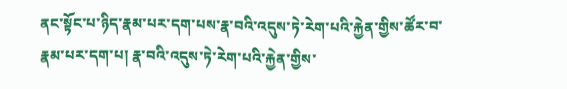ནང་སྟོང་པ་ཉིད་རྣམ་པར་དག་པས་རྣ་བའི་འདུས་ཏེ་རེག་པའི་རྐྱེན་གྱིས་ཚོར་བ་རྣམ་པར་དག་པ། རྣ་བའི་འདུས་ཏེ་རེག་པའི་རྐྱེན་གྱིས་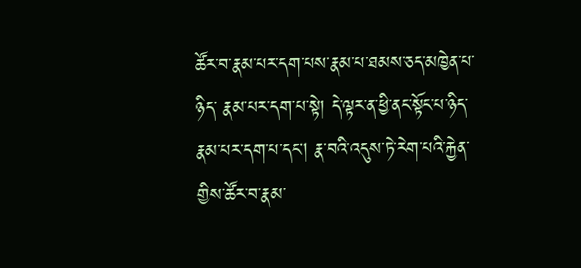ཚོར་བ་རྣམ་པར་དག་པས་རྣམ་པ་ཐམས་ཅད་མཁྱེན་པ་ཉིད་ རྣམ་པར་དག་པ་སྟེ། དེ་ལྟར་ན་ཕྱི་ནང་སྟོང་པ་ཉིད་རྣམ་པར་དག་པ་དང། རྣ་བའི་འདུས་ཏེ་རེག་པའི་རྐྱེན་གྱིས་ཚོར་བ་རྣམ་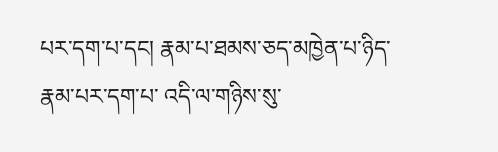པར་དག་པ་དང། རྣམ་པ་ཐམས་ཅད་མཁྱེན་པ་ཉིད་རྣམ་པར་དག་པ་ འདི་ལ་གཉིས་སུ་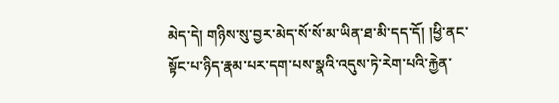མེད་དེ། གཉིས་སུ་བྱར་མེད་སོ་སོ་མ་ཡིན་ཐ་མི་དད་དོ། །ཕྱི་ནང་སྟོང་པ་ཉིད་རྣམ་པར་དག་པས་སྣའི་འདུས་ཏེ་རེག་པའི་རྐྱེན་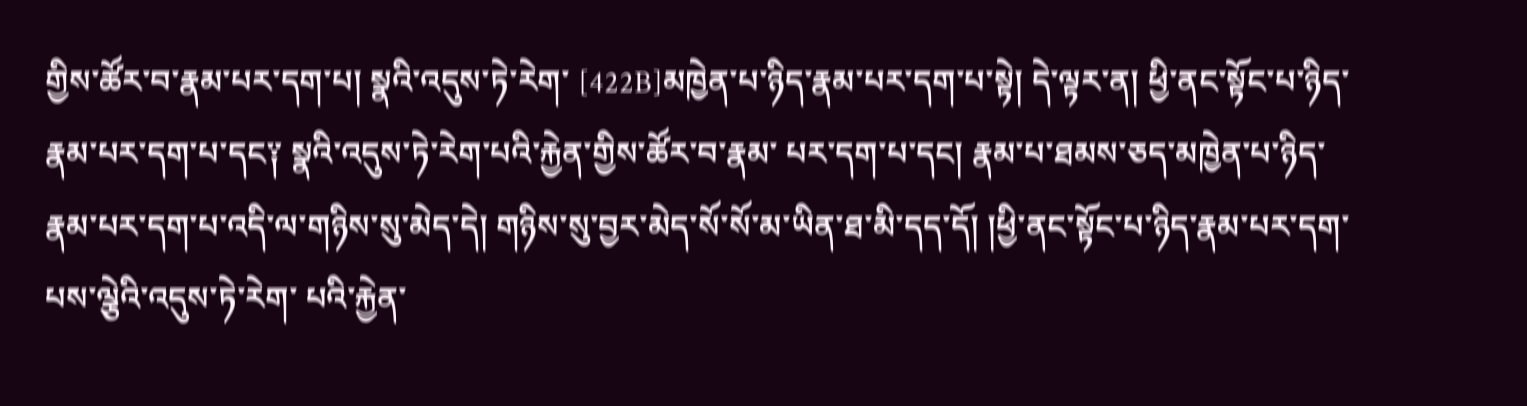གྱིས་ཚོར་བ་རྣམ་པར་དག་པ། སྣའི་འདུས་ཏེ་རེག་ [422B]མཁྱེན་པ་ཉིད་རྣམ་པར་དག་པ་སྟེ། དེ་ལྟར་ན། ཕྱི་ནང་སྟོང་པ་ཉིད་རྣམ་པར་དག་པ་དང༑ སྣའི་འདུས་ཏེ་རེག་པའི་རྐྱེན་གྱིས་ཚོར་བ་རྣམ་ པར་དག་པ་དང། རྣམ་པ་ཐམས་ཅད་མཁྱེན་པ་ཉིད་རྣམ་པར་དག་པ་འདི་ལ་གཉིས་སུ་མེད་དེ། གཉིས་སུ་བྱར་མེད་སོ་སོ་མ་ཡིན་ཐ་མི་དད་དོ། །ཕྱི་ནང་སྟོང་པ་ཉིད་རྣམ་པར་དག་པས་ལྕེའི་འདུས་ཏེ་རེག་ པའི་རྐྱེན་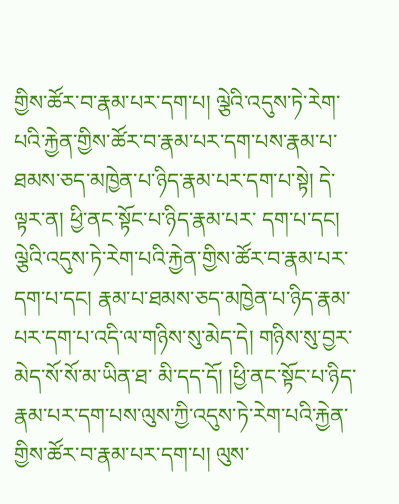གྱིས་ཚོར་བ་རྣམ་པར་དག་པ། ལྕེའི་འདུས་ཏེ་རེག་པའི་རྐྱེན་གྱིས་ཚོར་བ་རྣམ་པར་དག་པས་རྣམ་པ་ཐམས་ཅད་མཁྱེན་པ་ཉིད་རྣམ་པར་དག་པ་སྟེ། དེ་ལྟར་ན། ཕྱི་ནང་སྟོང་པ་ཉིད་རྣམ་པར་ དག་པ་དང། ལྕེའི་འདུས་ཏེ་རེག་པའི་རྐྱེན་གྱིས་ཚོར་བ་རྣམ་པར་དག་པ་དང། རྣམ་པ་ཐམས་ཅད་མཁྱེན་པ་ཉིད་རྣམ་པར་དག་པ་འདི་ལ་གཉིས་སུ་མེད་དེ། གཉིས་སུ་བྱར་མེད་སོ་སོ་མ་ཡིན་ཐ་ མི་དད་དོ། །ཕྱི་ནང་སྟོང་པ་ཉིད་རྣམ་པར་དག་པས་ལུས་ཀྱི་འདུས་ཏེ་རེག་པའི་རྐྱེན་གྱིས་ཚོར་བ་རྣམ་པར་དག་པ། ལུས་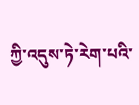ཀྱི་འདུས་ཏེ་རེག་པའི་